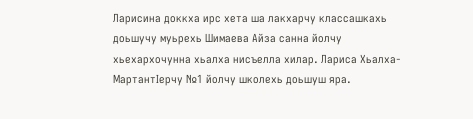Ларисина доккха ирс хета ша лакхарчу классашкахь доьшучу муьрехь Шимаева Айза санна йолчу хьехархочунна хьалха нисъелла хилар. Лариса Хьалха-МартантIерчу №1 йолчу школехь доьшуш яра.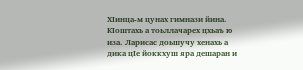ХIинца-м цунах гимнази йина. КIоштахь а тоьллачарех цхьаъ ю иза. Ларисас доьшучу хенахь а дика цIе йоккхуш яра дешаран и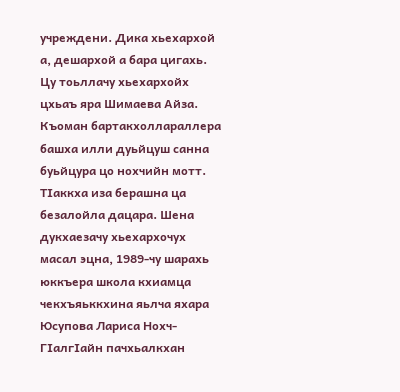учреждени. Дика хьехархой а, дешархой а бара цигахь. Цу тоьллачу хьехархойх цхьаъ яра Шимаева Айза. Къоман бартакхоллараллера башха илли дуьйцуш санна буьйцура цо нохчийн мотт. ТIаккха иза берашна ца безалойла дацара. Шена дукхаезачу хьехархочух масал эцна, 1989-чу шарахь юккъера школа кхиамца чекхъяьккхина яьлча яхара Юсупова Лариса Нохч-ГIалгIайн пачхьалкхан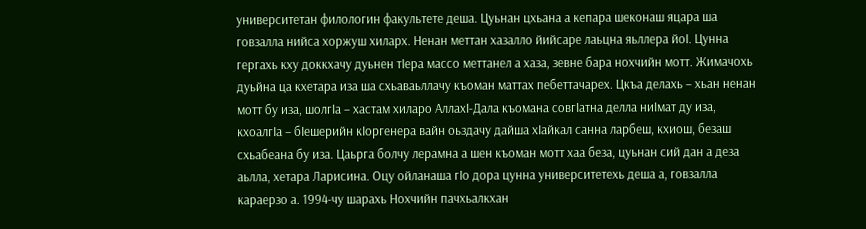университетан филологин факультете деша. Цуьнан цхьана а кепара шеконаш яцара ша говзалла нийса хоржуш хиларх. Ненан меттан хазалло йийсаре лаьцна яьллера йоI. Цунна гергахь кху доккхачу дуьнен тIера массо меттанел а хаза, зевне бара нохчийн мотт. Жимачохь дуьйна ца кхетара иза ша схьаваьллачу къоман маттах пебеттачарех. Цкъа делахь – хьан ненан мотт бу иза, шолгIа – хастам хиларо АллахI-Дала къомана совгIатна делла ниIмат ду иза, кхоалгIа – бIешерийн кIоргенера вайн оьздачу дайша хIайкал санна ларбеш, кхиош, безаш схьабеана бу иза. Цаьрга болчу лерамна а шен къоман мотт хаа беза, цуьнан сий дан а деза аьлла, хетара Ларисина. Оцу ойланаша гIо дора цунна университетехь деша а, говзалла караерзо а. 1994-чу шарахь Нохчийн пачхьалкхан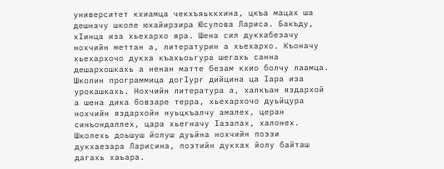университет кхиамца чекхъяьккхина, цкъа мацах ша дешначу школе юхайирзира Юсупова Лариса. Бакъду, хIинца иза хьехархо яра. Шена сил дукхабезачу нохчийн меттан а, литературин а хьехархо. Къоначу хьехархочо дукха къахьоьгура шегахь санна дешархошкахь а ненан матте безам кхио болчу лаамца. Школин программица догIург дийцина ца Iара иза урокашкахь. Нохчийн литература а, халкъан яздархой а шена дика бовзаре терра, хьехархочо дуьйцура нохчийн яздархойн нуьцкъалчу амалех, церан синъондаллех, цара хьегначу Iазапах, халонех. Школехь доьшуш йолуш дуьйна нохчийн поэзи дукхаезара Ларисина, поэтийн дукхах йолу байташ дагахь хаьара.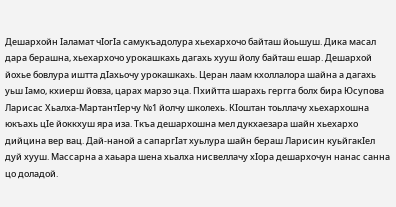Дешархойн Iаламат чIогIа самукъадолура хьехархочо байташ йоьшуш. Дика масал дара берашна, хьехархочо урокашкахь дагахь хууш йолу байташ ешар. Дешархой йохье бовлура иштта дIахьочу урокашкахь. Церан лаам кхоллалора шайна а дагахь уьш Iамо, кхиерш йовза, царах марзо эца. Пхийтта шарахь гергга болх бира Юсупова Ларисас Хьалха-МартантIерчу №1 йолчу школехь. КIоштан тоьллачу хьехархошна юкъахь цIе йоккхуш яра иза. Ткъа дешархошна мел дукхаезара шайн хьехархо дийцина вер вац. Дай-наной а сапаргIат хуьлура шайн бераш Ларисин куьйгакIел дуй хууш. Массарна а хаьара шена хьалха нисвеллачу хIора дешархочун нанас санна цо доладой.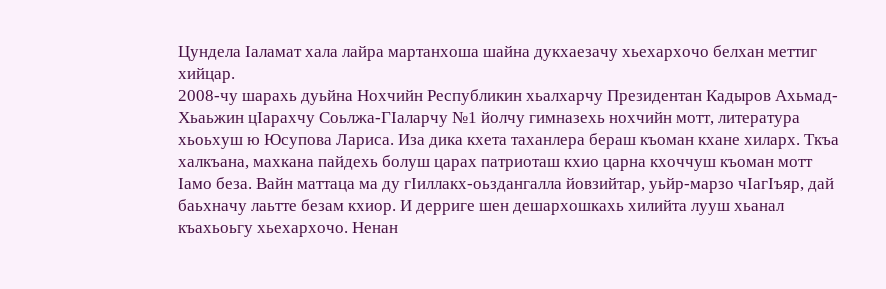Цундела Iаламат хала лайра мартанхоша шайна дукхаезачу хьехархочо белхан меттиг хийцар.
2008-чу шарахь дуьйна Нохчийн Республикин хьалхарчу Президентан Кадыров Ахьмад-Хьаьжин цIарахчу Соьлжа-ГIаларчу №1 йолчу гимназехь нохчийн мотт, литература хьоьхуш ю Юсупова Лариса. Иза дика кхета таханлера бераш къоман кхане хиларх. Ткъа халкъана, махкана пайдехь болуш царах патриоташ кхио царна кхоччуш къоман мотт Iамо беза. Вайн маттаца ма ду гIиллакх-оьздангалла йовзийтар, уьйр-марзо чIагIъяр, дай баьхначу лаьтте безам кхиор. И дерриге шен дешархошкахь хилийта лууш хьанал къахьоьгу хьехархочо. Ненан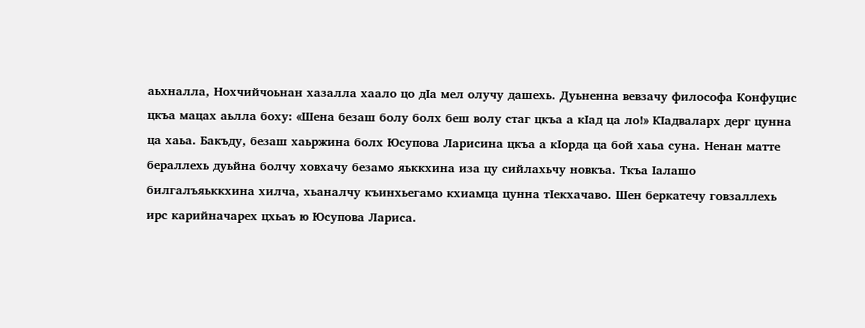аьхналла, Нохчийчоьнан хазалла хаало цо дIа мел олучу дашехь. Дуьненна вевзачу философа Конфуцис цкъа мацах аьлла боху: «Шена безаш болу болх беш волу стаг цкъа а кIад ца ло!» КIадваларх дерг цунна ца хаьа. Бакъду, безаш хаьржина болх Юсупова Ларисина цкъа а кIорда ца бой хаьа суна. Ненан матте бераллехь дуьйна болчу ховхачу безамо яьккхина иза цу сийлахьчу новкъа. Ткъа Iалашо билгалъяьккхина хилча, хьаналчу къинхьегамо кхиамца цунна тIекхачаво. Шен беркатечу говзаллехь ирс карийначарех цхьаъ ю Юсупова Лариса.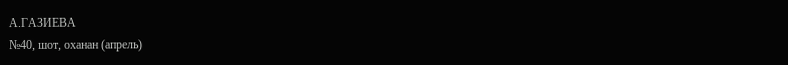А.ГАЗИЕВА
№40, шот, оханан (апрель)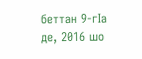беттан 9-гIа де, 2016 шо